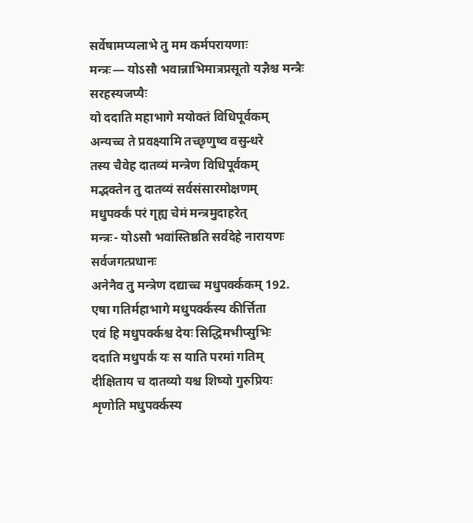सर्वेषामप्यलाभे तु मम कर्मपरायणाः
मन्त्रः— योऽसौ भवान्नाभिमात्रप्रसूतो यज्ञैश्च मन्त्रैः सरहस्यजप्यैः
यो ददाति महाभागे मयोक्तं विधिपूर्वकम्
अन्यच्च ते प्रवक्ष्यामि तच्छृणुष्व वसुन्धरे
तस्य चैवेह दातव्यं मन्त्रेण विधिपूर्वकम्
मद्भक्तेन तु दातव्यं सर्वसंसारमोक्षणम्
मधुपर्क्कं परं गृह्य चेमं मन्त्रमुदाहरेत्
मन्त्रः- योऽसौ भवांस्तिष्ठति सर्वदेहे नारायणः सर्वजगत्प्रधानः
अनेनैव तु मन्त्रेण दद्याच्च मधुपर्क्ककम् 192.
एषा गतिर्महाभागे मधुपर्क्कस्य कीर्त्तिता
एवं हि मधुपर्क्कश्च देयः सिद्धिमभीप्सुभिः
ददाति मधुपर्कं यः स याति परमां गतिम्
दीक्षिताय च दातव्यो यश्च शिष्यो गुरुप्रियः
शृणोति मधुपर्क्कस्य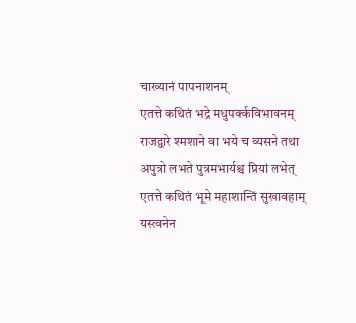चाख्यानं पापनाशनम्
एतत्ते कथितं भद्रे मधुपर्क्कविभावनम्
राजद्वारे श्मशाने वा भये च व्यसने तथा
अपुत्रो लभते पुत्रमभार्यश्च प्रियां लभेत्
एतत्ते कथितं भूमे महाशान्तिं सुखावहाम्
यस्त्वनेन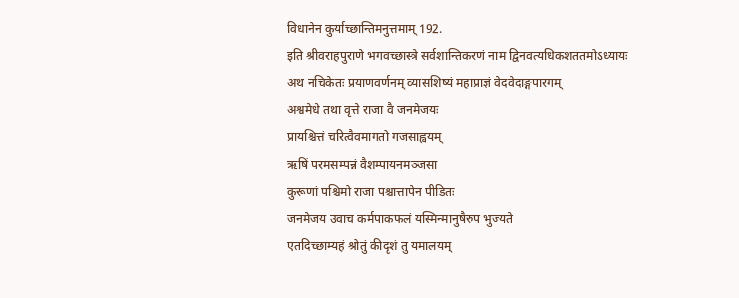विधानेन कुर्याच्छान्तिमनुत्तमाम् 192.
इति श्रीवराहपुराणे भगवच्छास्त्रे सर्वशान्तिकरणं नाम द्विनवत्यधिकशततमोऽध्यायः
अथ नचिकेतः प्रयाणवर्णनम् व्यासशिष्यं महाप्राज्ञं वेदवेदाङ्गपारगम्
अश्वमेधे तथा वृत्ते राजा वै जनमेजयः
प्रायश्चित्तं चरित्वैवमागतो गजसाह्वयम्
ऋषिं परमसम्पन्नं वैशम्पायनमञ्जसा
कुरूणां पश्चिमो राजा पश्चात्तापेन पीडितः
जनमेजय उवाच कर्मपाकफलं यस्मिन्मानुषैरुप भुज्यते
एतदिच्छाम्यहं श्रोतुं कीदृशं तु यमालयम्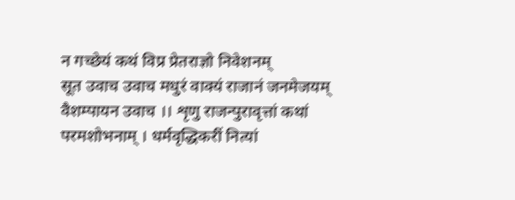न गच्छेयं कथं विप्र प्रेतराज्ञो निवेशनम्
सूत उवाच उवाच मधुरं वाक्यं राजानं जनमेजयम्
वैशम्पायन उवाच ।। शृणु राजन्पुरावृत्तां कथां परमशोभनाम् । धर्मवृद्धिकरीं नित्यां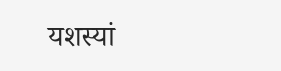यशस्यां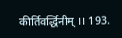कीर्तिवर्द्धिनीम् ।। 193.